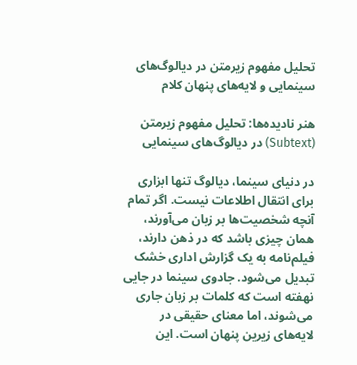تحلیل مفهوم زیرمتن در دیالوگ‌های سینمایی و لایه‌های پنهان کلام

هنر نادیده‌ها: تحلیل مفهوم زیرمتن (Subtext) در دیالوگ‌های سینمایی

در دنیای سینما، دیالوگ تنها ابزاری برای انتقال اطلاعات نیست. اگر تمام آنچه شخصیت‌ها بر زبان می‌آورند، همان چیزی باشد که در ذهن دارند، فیلم‌نامه به یک گزارش اداری خشک تبدیل می‌شود. جادوی سینما در جایی نهفته است که کلمات بر زبان جاری می‌شوند، اما معنای حقیقی در لایه‌های زیرین پنهان است. این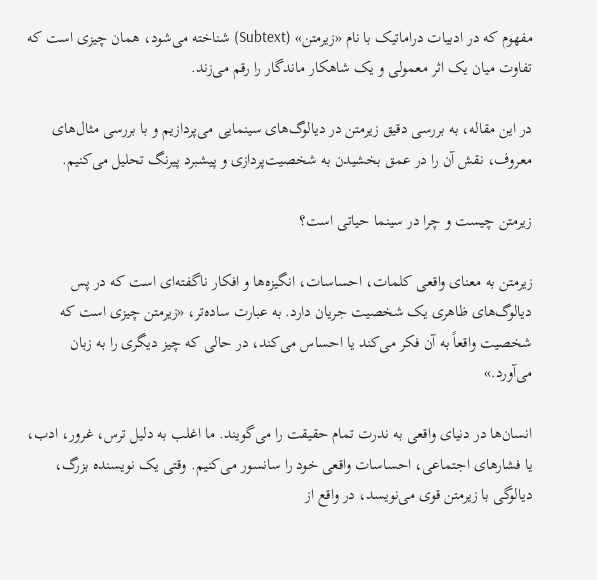مفهوم که در ادبیات دراماتیک با نام «زیرمتن» (Subtext) شناخته می‌شود، همان چیزی است که تفاوت میان یک اثر معمولی و یک شاهکار ماندگار را رقم می‌زند.

در این مقاله، به بررسی دقیق زیرمتن در دیالوگ‌های سینمایی می‌پردازیم و با بررسی مثال‌های معروف، نقش آن را در عمق بخشیدن به شخصیت‌پردازی و پیشبرد پیرنگ تحلیل می‌کنیم.

زیرمتن چیست و چرا در سینما حیاتی است؟

زیرمتن به معنای واقعی کلمات، احساسات، انگیزه‌ها و افکار ناگفته‌ای است که در پس دیالوگ‌های ظاهری یک شخصیت جریان دارد. به عبارت ساده‌تر، «زیرمتن چیزی است که شخصیت واقعاً به آن فکر می‌کند یا احساس می‌کند، در حالی که چیز دیگری را به زبان می‌آورد.»

انسان‌ها در دنیای واقعی به ندرت تمام حقیقت را می‌گویند. ما اغلب به دلیل ترس، غرور، ادب، یا فشارهای اجتماعی، احساسات واقعی خود را سانسور می‌کنیم. وقتی یک نویسنده بزرگ، دیالوگی با زیرمتن قوی می‌نویسد، در واقع از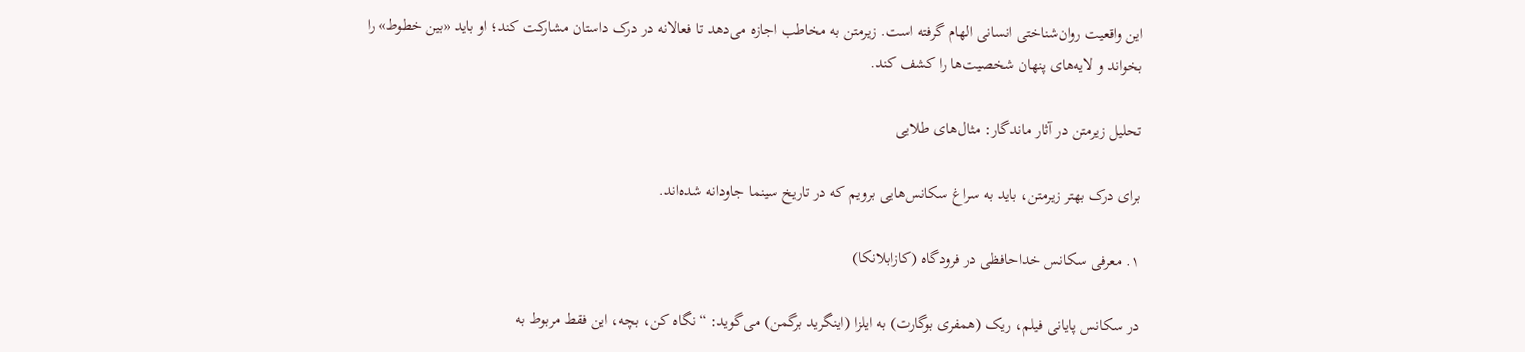این واقعیت روان‌شناختی انسانی الهام گرفته است. زیرمتن به مخاطب اجازه می‌دهد تا فعالانه در درک داستان مشارکت کند؛ او باید «بین خطوط» را بخواند و لایه‌های پنهان شخصیت‌ها را کشف کند.

تحلیل زیرمتن در آثار ماندگار: مثال‌های طلایی

برای درک بهتر زیرمتن، باید به سراغ سکانس‌هایی برویم که در تاریخ سینما جاودانه شده‌اند.

۱. معرفی سکانس خداحافظی در فرودگاه (کازابلانکا)

در سکانس پایانی فیلم، ریک (همفری بوگارت) به ایلزا (اینگرید برگمن) می‌گوید: “نگاه کن، بچه، این فقط مربوط به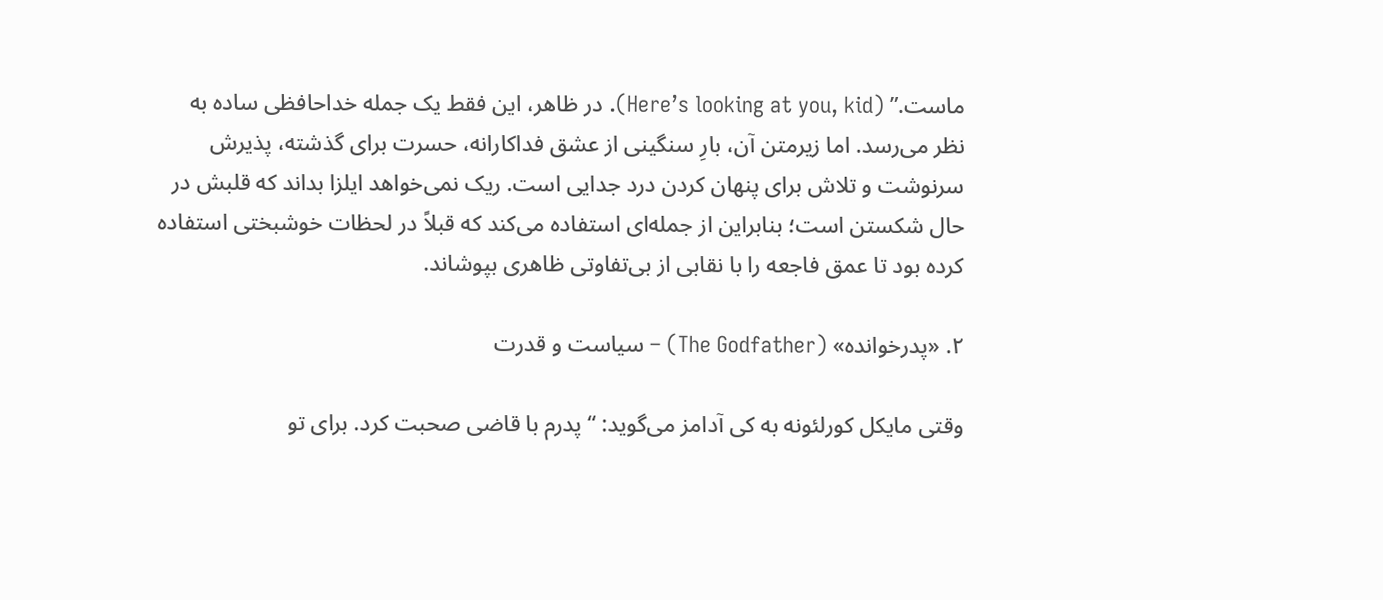ماست.” (Here’s looking at you, kid). در ظاهر، این فقط یک جمله خداحافظی ساده به نظر می‌رسد. اما زیرمتن آن، بارِ سنگینی از عشق فداکارانه، حسرت برای گذشته، پذیرش سرنوشت و تلاش برای پنهان کردن درد جدایی است. ریک نمی‌خواهد ایلزا بداند که قلبش در حال شکستن است؛ بنابراین از جمله‌ای استفاده می‌کند که قبلاً در لحظات خوشبختی استفاده کرده بود تا عمق فاجعه را با نقابی از بی‌تفاوتی ظاهری بپوشاند.

۲. «پدرخوانده» (The Godfather) – سیاست و قدرت

وقتی مایکل کورلئونه به کی آدامز می‌گوید: “پدرم با قاضی صحبت کرد. برای تو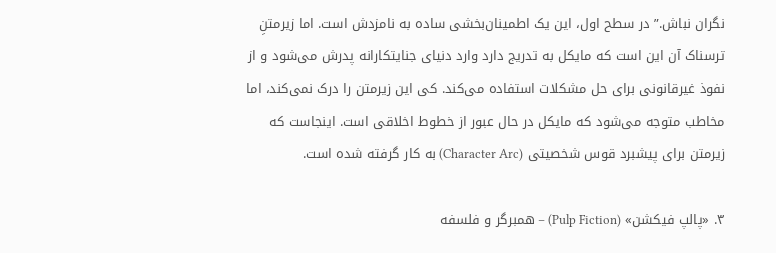نگران نباش.” در سطح اول، این یک اطمینان‌بخشی ساده به نامزدش است. اما زیرمتنِ ترسناک آن این است که مایکل به تدریج دارد وارد دنیای جنایتکارانه پدرش می‌شود و از نفوذ غیرقانونی برای حل مشکلات استفاده می‌کند. کی این زیرمتن را درک نمی‌کند، اما مخاطب متوجه می‌شود که مایکل در حال عبور از خطوط اخلاقی است. اینجاست که زیرمتن برای پیشبرد قوس شخصیتی (Character Arc) به کار گرفته شده است.

۳. «پالپ فیکشن» (Pulp Fiction) – همبرگر و فلسفه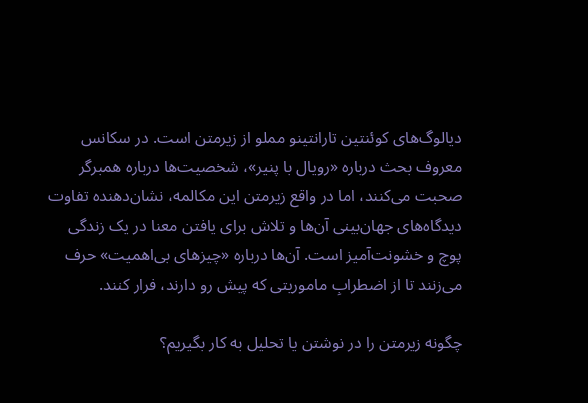دیالوگ‌های کوئنتین تارانتینو مملو از زیرمتن است. در سکانس معروف بحث درباره «رویال با پنیر»، شخصیت‌ها درباره همبرگر صحبت می‌کنند، اما در واقع زیرمتن این مکالمه، نشان‌دهنده تفاوت دیدگاه‌های جهان‌بینی آن‌ها و تلاش برای یافتن معنا در یک زندگی پوچ و خشونت‌آمیز است. آن‌ها درباره «چیزهای بی‌اهمیت» حرف می‌زنند تا از اضطرابِ ماموریتی که پیش رو دارند، فرار کنند.

چگونه زیرمتن را در نوشتن یا تحلیل به کار بگیریم؟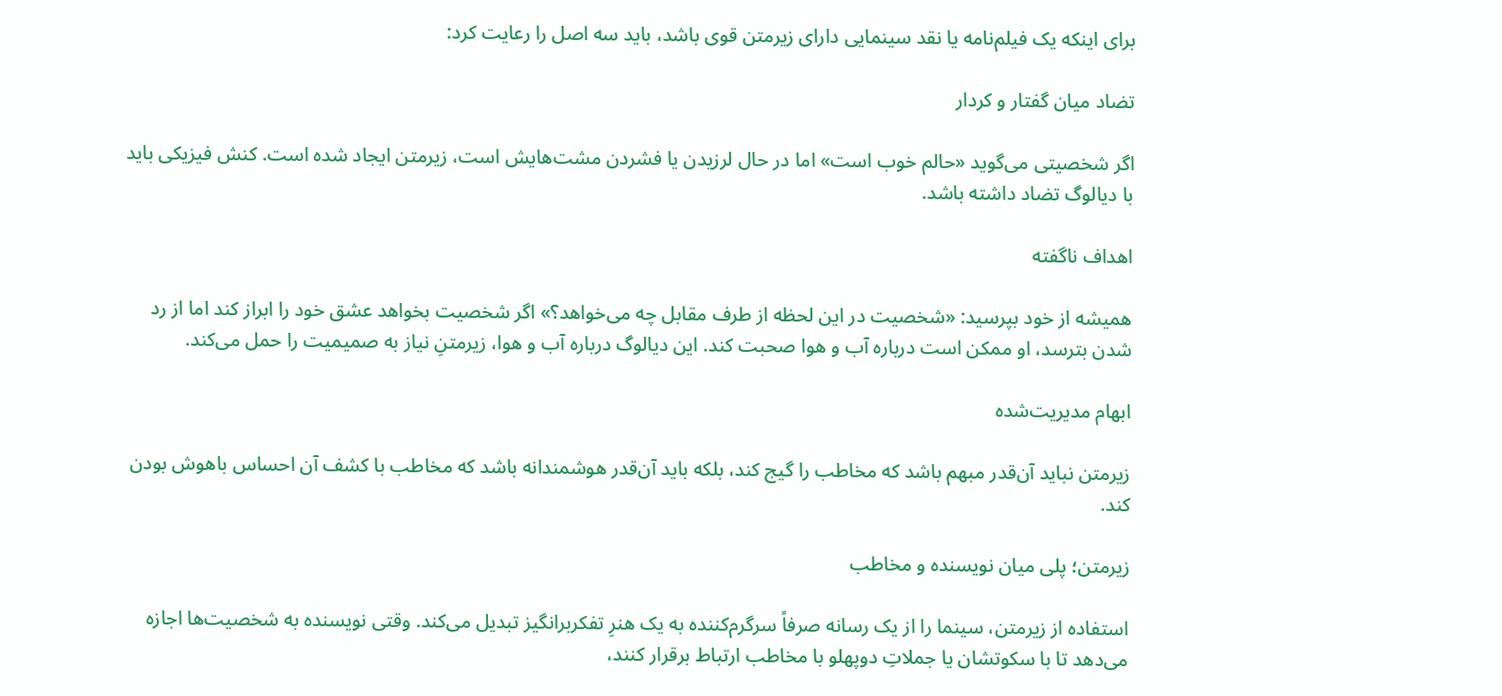برای اینکه یک فیلم‌نامه یا نقد سینمایی دارای زیرمتن قوی باشد، باید سه اصل را رعایت کرد:

تضاد میان گفتار و کردار

اگر شخصیتی می‌گوید «حالم خوب است» اما در حال لرزیدن یا فشردن مشت‌هایش است، زیرمتن ایجاد شده است. کنش فیزیکی باید با دیالوگ تضاد داشته باشد.

اهداف ناگفته

همیشه از خود بپرسید: «شخصیت در این لحظه از طرف مقابل چه می‌خواهد؟» اگر شخصیت بخواهد عشق خود را ابراز کند اما از رد شدن بترسد، او ممکن است درباره آب و هوا صحبت کند. این دیالوگ درباره آب و هوا، زیرمتنِ نیاز به صمیمیت را حمل می‌کند.

ابهام مدیریت‌شده

زیرمتن نباید آن‌قدر مبهم باشد که مخاطب را گیج کند، بلکه باید آن‌قدر هوشمندانه باشد که مخاطب با کشف آن احساس باهوش بودن کند.

زیرمتن؛ پلی میان نویسنده و مخاطب

استفاده از زیرمتن، سینما را از یک رسانه صرفاً سرگرم‌کننده به یک هنرِ تفکربرانگیز تبدیل می‌کند. وقتی نویسنده به شخصیت‌ها اجازه می‌دهد تا با سکوتشان یا جملاتِ دوپهلو با مخاطب ارتباط برقرار کنند،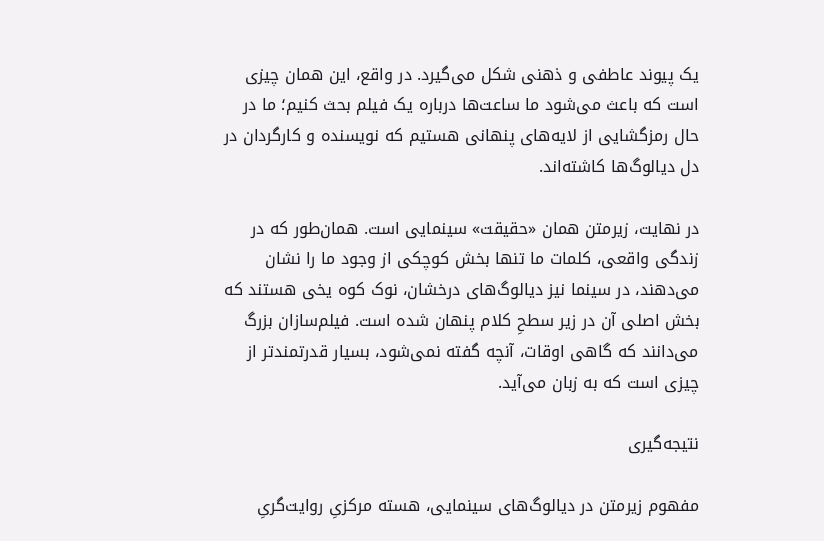یک پیوند عاطفی و ذهنی شکل می‌گیرد. در واقع، این همان چیزی است که باعث می‌شود ما ساعت‌ها درباره یک فیلم بحث کنیم؛ ما در حال رمزگشایی از لایه‌های پنهانی هستیم که نویسنده و کارگردان در دل دیالوگ‌ها کاشته‌اند.

در نهایت، زیرمتن همان «حقیقت» سینمایی است. همان‌طور که در زندگی واقعی، کلمات ما تنها بخش کوچکی از وجود ما را نشان می‌دهند، در سینما نیز دیالوگ‌های درخشان، نوک کوه یخی هستند که بخش اصلی آن در زیر سطحِ کلام پنهان شده است. فیلم‌سازان بزرگ می‌دانند که گاهی اوقات، آنچه گفته نمی‌شود، بسیار قدرتمندتر از چیزی است که به زبان می‌آید.

نتیجه‌گیری

مفهوم زیرمتن در دیالوگ‌های سینمایی، هسته مرکزیِ روایت‌گریِ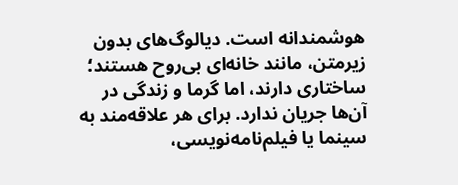هوشمندانه است. دیالوگ‌های بدون زیرمتن، مانند خانه‌ای بی‌روح هستند؛ ساختاری دارند، اما گرما و زندگی در آن‌ها جریان ندارد. برای هر علاقه‌مند به سینما یا فیلم‌نامه‌نویسی،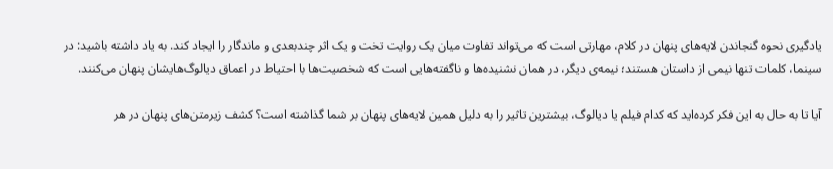یادگیری نحوه گنجاندن لایه‌های پنهان در کلام، مهارتی است که می‌تواند تفاوت میان یک روایت تخت و یک اثر چندبعدی و ماندگار را ایجاد کند. به یاد داشته باشید: در سینما، کلمات تنها نیمی از داستان هستند؛ نیمه‌ی دیگر، در همان نشنیده‌ها و ناگفته‌هایی است که شخصیت‌ها با احتیاط در اعماق دیالوگ‌هایشان پنهان می‌کنند.

آیا تا به حال به این فکر کرده‌اید که کدام فیلم یا دیالوگ، بیشترین تاثیر را به دلیل همین لایه‌های پنهان بر شما گذاشته است؟ کشف زیرمتن‌های پنهان در هر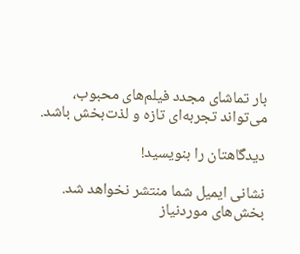بار تماشای مجدد فیلم‌های محبوب، می‌تواند تجربه‌ای تازه و لذت‌بخش باشد.

دیدگاهتان را بنویسید!

نشانی ایمیل شما منتشر نخواهد شد. بخش‌های موردنیاز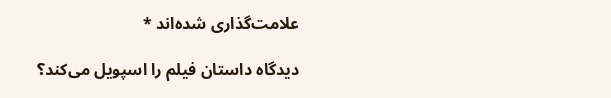علامت‌گذاری شده‌اند *

دیدگاه داستان فیلم را اسپویل می‌کند؟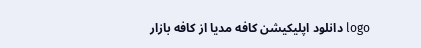logo دانلود اپلیکیشن کافه مدیا از کافه بازار